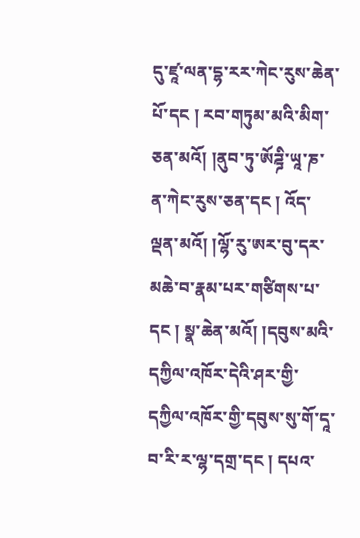དུ་ཛཱ་ལན་དྷ་རར་ཀེང་རུས་ཆེན་པོ་དང ། རབ་གཏུམ་མའི་མིག་ཅན་མའོ། །ནུབ་ཏུ་ཨོཌྜི་ཡཱ་ཎ་ན་ཀེང་རུས་ཅན་དང ། འོད་ལྡན་མའོ། །ལྷོ་རུ་ཨར་བུ་དར་མཆེ་བ་རྣམ་པར་གཙིགས་པ་དང ། སྣ་ཆེན་མའོ། །དབུས་མའི་དཀྱིལ་འཁོར་དེའི་ཤར་གྱི་དཀྱིལ་འཁོར་གྱི་དབུས་སུ་གོ་དཱ་བ་རི་ར་ལྷ་དགྲ་དང ། དཔའ་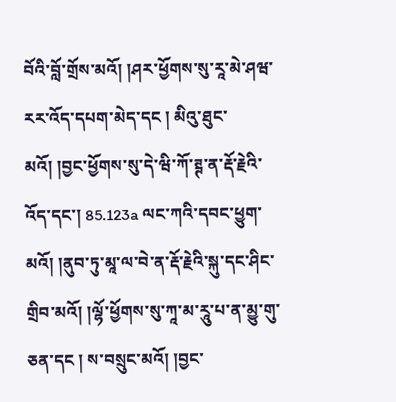བོའི་བློ་གྲོས་མའོ། །ཤར་ཕྱོགས་སུ་རཱ་མེ་ཤཝ་རར་འོད་དཔག་མེད་དང ། མིའུ་ཐུང་མའོ། །བྱང་ཕྱོགས་སུ་དེ་ཝི་ཀོ་ཊྚ་ན་རྡོ་རྗེའི་འོད་དང་། 85.123a ལང་ཀའི་དབང་ཕྱུག་མའོ། །ནུབ་ཏུ་མཱ་ལ་བེ་ན་རྡོ་རྗེའི་སྐུ་དང་ཤིང་གྲིབ་མའོ། །ལྷོ་ཕྱོགས་སུ་ཀཱ་མ་རཱུ་པ་ན་མྱུ་གུ་ཅན་དང ། ས་བསྲུང་མའོ། །བྱང་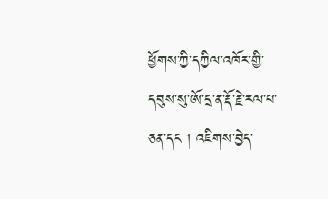ཕྱོགས་ཀྱི་དཀྱིལ་འཁོར་གྱི་དབུས་སུ་ཨོ་དྲ་ན་རྡོ་རྗེ་རལ་པ་ཅན་དང ། འཇིགས་བྱེད་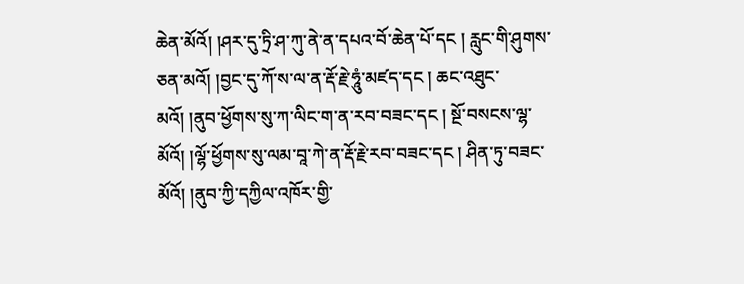ཆེན་མོའོ། །ཤར་དུ་ཏྲི་ཤ་ཀུ་ནེ་ན་དཔའ་བོ་ཆེན་པོ་དང ། རླུང་གི་ཤུགས་ཅན་མའོ། །བྱང་དུ་ཀོ་ས་ལ་ན་རྡོ་རྗེ་ཧཱུཾ་མཛད་དང ། ཆང་འཐུང་མའོ། །ནུབ་ཕྱོགས་སུ་ཀ་ལིང་ག་ན་རབ་བཟང་དང ། སྔོ་བསངས་ལྷ་མོའོ། །ལྷོ་ཕྱོགས་སུ་ལམ་བཱ་ཀེ་ན་རྡོ་རྗེ་རབ་བཟང་དང ། ཤིན་ཏུ་བཟང་མོའོ། །ནུབ་ཀྱི་དཀྱིལ་འཁོར་གྱི་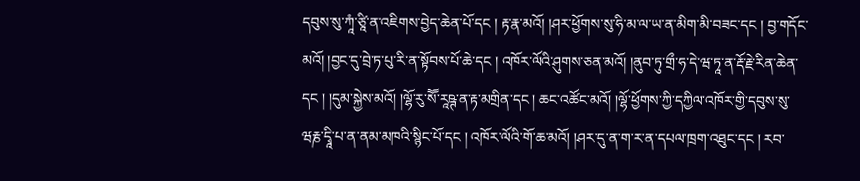དབུས་སུ་ཀཱཾ་ཙཱི་ན་འཇིགས་བྱེད་ཆེན་པོ་དང ། རྟ་རྣ་མའོ། །ཤར་ཕྱོགས་སུ་ཧི་མ་ལ་ཡ་ན་མིག་མི་བཟང་དང ། བྱ་གདོང་མའོ། །བྱང་དུ་བྲེ་ཏ་པུ་རི་ན་སྟོབས་པོ་ཆེ་དང ། འཁོར་ལོའི་ཤུགས་ཅན་མའོ། །ནུབ་ཏུ་གྲྀ་ཧ་དེ་ཝ་ཏཱ་ན་རྡོ་རྗེ་རིན་ཆེན་དང ། །དུམ་སྐྱེས་མའོ། །ལྷོ་རུ་སཽ་རཱཥྚ་ན་རྟ་མགྲིན་དང ། ཆང་འཚོང་མའོ། །ལྷོ་ཕྱོགས་ཀྱི་དཀྱིལ་འཁོར་གྱི་དབུས་སུ་ཝརྞ་དྭཱི་པ་ན་ནམ་མཁའི་སྙིང་པོ་དང ། འཁོར་ལོའི་གོ་ཆ་མའོ། །ཤར་དུ་ན་ག་ར་ན་དཔལ་ཁྲག་འཐུང་དང ། རབ་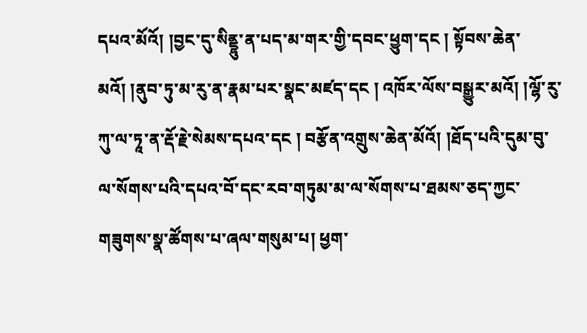དཔའ་མོའོ། །བྱང་དུ་སིནྡྷུ་ན་པད་མ་གར་གྱི་དབང་ཕྱུག་དང ། སྟོབས་ཆེན་མའོ། །ནུབ་ཏུ་མ་རུ་ན་རྣམ་པར་སྣང་མཛད་དང ། འཁོར་ལོས་བསྒྱུར་མའོ། །ལྷོ་རུ་ཀུ་ལ་ཏཱ་ན་རྡོ་རྗེ་སེམས་དཔའ་དང ། བརྩོན་འགྲུས་ཆེན་མོའོ། །ཐོད་པའི་དུམ་བུ་ལ་སོགས་པའི་དཔའ་བོ་དང་རབ་གཏུམ་མ་ལ་སོགས་པ་ཐམས་ཅད་ཀྱང་གཟུགས་སྣ་ཚོགས་པ་ཞལ་གསུམ་པ། ཕྱག་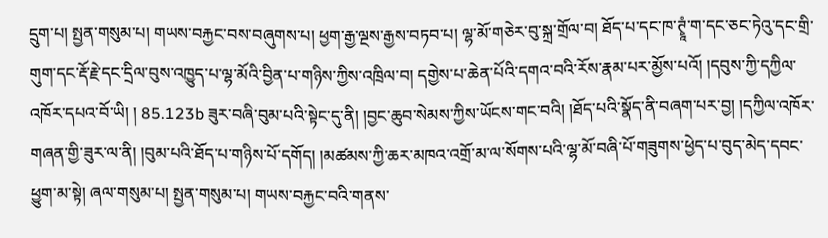དྲུག་པ། སྤྱན་གསུམ་པ། གཡས་བརྐྱང་བས་བཞུགས་པ། ཕྱག་རྒྱ་ལྔས་རྒྱས་བཏབ་པ། ལྷ་མོ་གཅེར་བུ་སྐྲ་གྲོལ་བ། ཐོད་པ་དང་ཁ་ཊྭཱཾ་ག་དང་ཅང་ཏེའུ་དང་གྲི་གུག་དང་རྡོ་རྗེ་དང་དྲིལ་བུས་འཁྱུད་པ་ལྷ་མོའི་བྱིན་པ་གཉིས་ཀྱིས་འཁྲིལ་བ། དགྱེས་པ་ཆེན་པོའི་དགའ་བའི་རོས་རྣམ་པར་མྱོས་པའོ། །དབུས་ཀྱི་དཀྱིལ་འཁོར་དཔའ་བོ་ཡི། ། 85.123b ཟུར་བཞི་བུམ་པའི་སྟེང་དུ་ནི། །བྱང་ཆུབ་སེམས་ཀྱིས་ཡོངས་གང་བའི། །ཐོད་པའི་སྣོད་ནི་བཞག་པར་བྱ། །དཀྱིལ་འཁོར་གཞན་གྱི་ཟུར་ལ་ནི། །བུམ་པའི་ཐོད་པ་གཉིས་པོ་དགོད། །མཚམས་ཀྱི་ཆར་མཁའ་འགྲོ་མ་ལ་སོགས་པའི་ལྷ་མོ་བཞི་པོ་གཟུགས་ཕྱེད་པ་བུད་མེད་དབང་ཕྱུག་མ་སྟེ། ཞལ་གསུམ་པ། སྤྱན་གསུམ་པ། གཡས་བརྐྱང་བའི་གནས་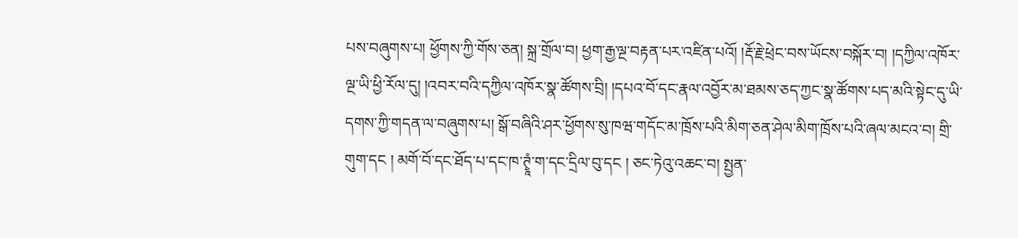པས་བཞུགས་པ། ཕྱོགས་ཀྱི་གོས་ཅན། སྐྲ་གྲོལ་བ། ཕྱག་རྒྱ་ལྔ་བརྟན་པར་འཛིན་པའོ། །རྡོ་རྗེ་ཕྲེང་བས་ཡོངས་བསྐོར་བ། །དཀྱིལ་འཁོར་ལྔ་ཡི་ཕྱི་རོལ་དུ། །འབར་བའི་དཀྱིལ་འཁོར་སྣ་ཚོགས་བྲི། །དཔའ་བོ་དང་རྣལ་འབྱོར་མ་ཐམས་ཅད་ཀྱང་སྣ་ཚོགས་པད་མའི་སྟེང་དུ་ཡི་དགས་ཀྱི་གདན་ལ་བཞུགས་པ། སྒོ་བཞིའི་ཤར་ཕྱོགས་སུ་ཁཝ་གདོང་མ་ཁྲོས་པའི་མིག་ཅན་ཤེལ་མིག་ཁྲོས་པའི་ཞལ་མངའ་བ། གྲི་གུག་དང ། མགོ་བོ་དང་ཐོད་པ་དང་ཁ་ཊྭཱཾ་ག་དང་དྲིལ་བུ་དང ། ཅང་ཏེའུ་འཆང་བ། སྤྱན་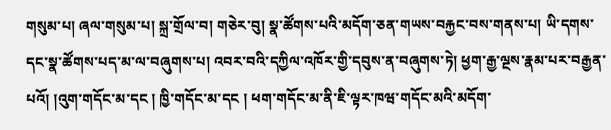གསུམ་པ། ཞལ་གསུམ་པ། སྐྲ་གྲོལ་བ། གཅེར་བུ། སྣ་ཚོགས་པའི་མདོག་ཅན་གཡས་བརྐྱང་བས་གནས་པ། ཡི་དགས་དང་སྣ་ཚོགས་པད་མ་ལ་བཞུགས་པ། འབར་བའི་དཀྱིལ་འཁོར་གྱི་དབུས་ན་བཞུགས་ཏེ། ཕྱག་རྒྱ་ལྔས་རྣམ་པར་བརྒྱན་པའོ། །འུག་གདོང་མ་དང ། ཁྱི་གདོང་མ་དང ། ཕག་གདོང་མ་ནི་ཇི་ལྟར་ཁཝ་གདོང་མའི་མདོག་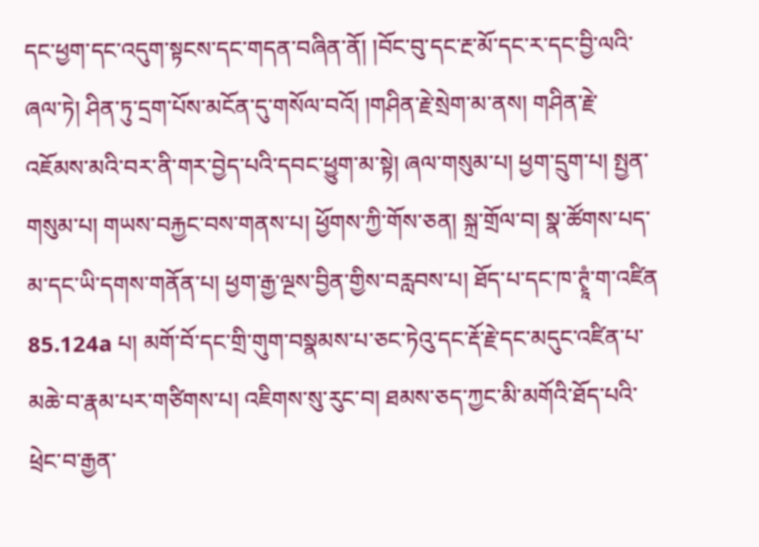དང་ཕྱག་དང་འདུག་སྟངས་དང་གདན་བཞིན་ནོ། །བོང་བུ་དང་རྔ་མོ་དང་ར་དང་བྱི་ལའི་ཞལ་ཏེ། ཤིན་ཏུ་དྲག་པོས་མངོན་དུ་གསོལ་བའོ། །གཤིན་རྗེ་སྲེག་མ་ནས། གཤིན་རྗེ་འཇོམས་མའི་བར་ནི་གར་བྱེད་པའི་དབང་ཕྱུག་མ་སྟེ། ཞལ་གསུམ་པ། ཕྱག་དྲུག་པ། སྤྱན་གསུམ་པ། གཡས་བརྐྱང་བས་གནས་པ། ཕྱོགས་ཀྱི་གོས་ཅན། སྐྲ་གྲོལ་བ། སྣ་ཚོགས་པད་མ་དང་ཡི་དགས་གནོན་པ། ཕྱག་རྒྱ་ལྔས་བྱིན་གྱིས་བརླབས་པ། ཐོད་པ་དང་ཁ་ཊྭཱཾ་ག་འཛིན 85.124a པ། མགོ་བོ་དང་གྲི་གུག་བསྣམས་པ་ཅང་ཏེའུ་དང་རྡོ་རྗེ་དང་མདུང་འཛིན་པ་མཆེ་བ་རྣམ་པར་གཙིགས་པ། འཇིགས་སུ་རུང་བ། ཐམས་ཅད་ཀྱང་མི་མགོའི་ཐོད་པའི་ཕྲེང་བ་རྒྱན་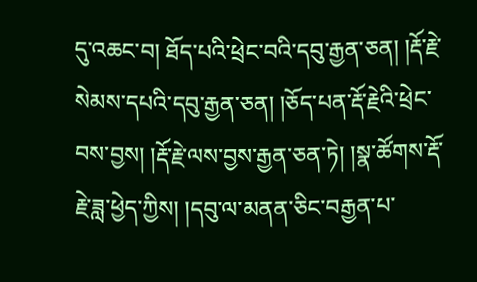དུ་འཆང་བ། ཐོད་པའི་ཕྲེང་བའི་དབུ་རྒྱན་ཅན། །རྡོ་རྗེ་སེམས་དཔའི་དབུ་རྒྱན་ཅན། །ཅོད་པན་རྡོ་རྗེའི་ཕྲེང་བས་བྱས། །རྡོ་རྗེ་ལས་བྱས་རྒྱན་ཅན་ཏེ། །སྣ་ཚོགས་རྡོ་རྗེ་ཟླ་ཕྱེད་ཀྱིས། །དབུ་ལ་མནན་ཅིང་བརྒྱན་པ་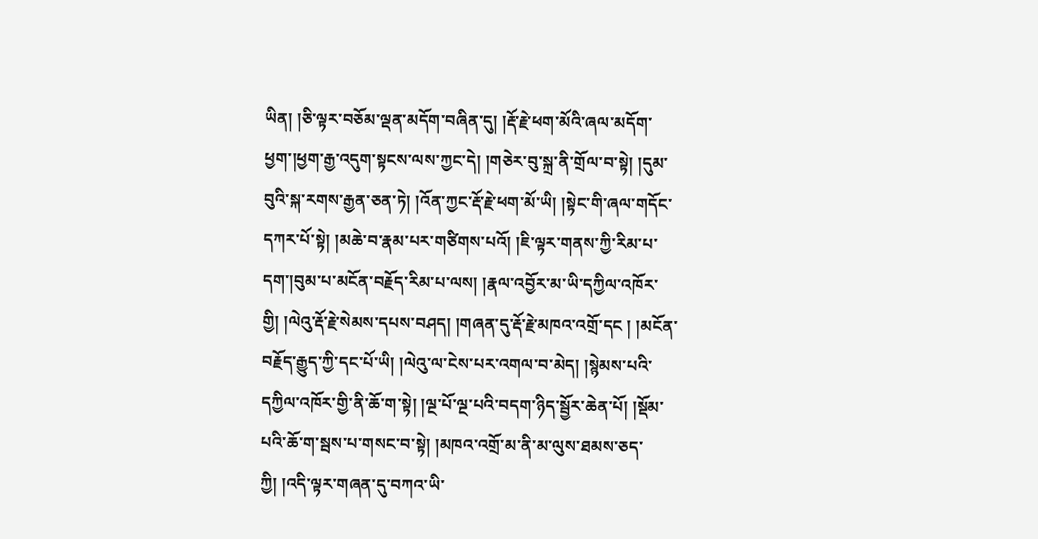ཡིན། །ཅི་ལྟར་བཅོམ་ལྡན་མདོག་བཞིན་དུ། །རྡོ་རྗེ་ཕག་མོའི་ཞལ་མདོག་ཕྱག་།ཕྱག་རྒྱ་འདུག་སྟངས་ལས་ཀྱང་དེ། །གཅེར་བུ་སྐྲ་ནི་གྲོལ་བ་སྟེ། །དུམ་བུའི་སྐ་རགས་རྒྱན་ཅན་ཏེ། །འོན་ཀྱང་རྡོ་རྗེ་ཕག་མོ་ཡི། །སྟེང་གི་ཞལ་གདོང་དཀར་པོ་སྟེ། །མཆེ་བ་རྣམ་པར་གཙིགས་པའོ། །ཇི་ལྟར་གནས་ཀྱི་རིམ་པ་དག་།བུམ་པ་མངོན་བརྗོད་རིམ་པ་ལས། །རྣལ་འབྱོར་མ་ཡི་དཀྱིལ་འཁོར་གྱི། །ལེའུ་རྡོ་རྗེ་སེམས་དཔས་བཤད། །གཞན་དུ་རྡོ་རྗེ་མཁའ་འགྲོ་དང ། །མངོན་བརྗོད་རྒྱུད་ཀྱི་དང་པོ་ཡི། །ལེའུ་ལ་ངེས་པར་འགལ་བ་མེད། །སྙེམས་པའི་དཀྱིལ་འཁོར་གྱི་ནི་ཆོ་ག་སྟེ། །ལྔ་པོ་ལྔ་པའི་བདག་ཉིད་སྦྱོར་ཆེན་པོ། །སྡོམ་པའི་ཆོ་ག་སྦས་པ་གསང་བ་སྟེ། །མཁའ་འགྲོ་མ་ནི་མ་ལུས་ཐམས་ཅད་ཀྱི། །འདི་ལྟར་གཞན་དུ་བཀའ་ཡི་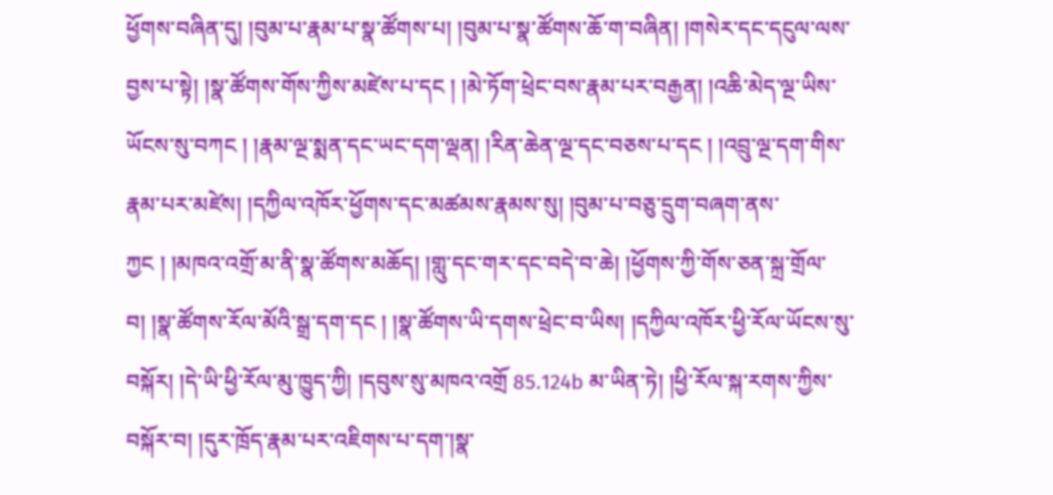ཕྱོགས་བཞིན་དུ། །བུམ་པ་རྣམ་པ་སྣ་ཚོགས་པ། །བུམ་པ་སྣ་ཚོགས་ཆོ་ག་བཞིན། །གསེར་དང་དངུལ་ལས་བྱས་པ་སྟེ། །སྣ་ཚོགས་གོས་ཀྱིས་མཛེས་པ་དང ། །མེ་ཏོག་ཕྲེང་བས་རྣམ་པར་བརྒྱན། །འཆི་མེད་ལྔ་ཡིས་ཡོངས་སུ་བཀང ། །རྣམ་ལྔ་སྨན་དང་ཡང་དག་ལྡན། །རིན་ཆེན་ལྔ་དང་བཅས་པ་དང ། །འབྲུ་ལྔ་དག་གིས་རྣམ་པར་མཛེས། །དཀྱིལ་འཁོར་ཕྱོགས་དང་མཚམས་རྣམས་སུ། །བུམ་པ་བཅུ་དྲུག་བཞག་ནས་ཀྱང ། །མཁའ་འགྲོ་མ་ནི་སྣ་ཚོགས་མཆོད། །གླུ་དང་གར་དང་བདེ་བ་ཆེ། །ཕྱོགས་ཀྱི་གོས་ཅན་སྐྲ་གྲོལ་བ། །སྣ་ཚོགས་རོལ་མོའི་སྒྲ་དག་དང ། །སྣ་ཚོགས་ཡི་དགས་ཕྲེང་བ་ཡིས། །དཀྱིལ་འཁོར་ཕྱི་རོལ་ཡོངས་སུ་བསྐོར། །དེ་ཡི་ཕྱི་རོལ་མུ་ཁྱུད་ཀྱི། །དབུས་སུ་མཁའ་འགྲོ 85.124b མ་ཡིན་ཏེ། །ཕྱི་རོལ་སྐ་རགས་ཀྱིས་བསྐོར་བ། །དུར་ཁྲོད་རྣམ་པར་འཇིགས་པ་དག་།སྣ་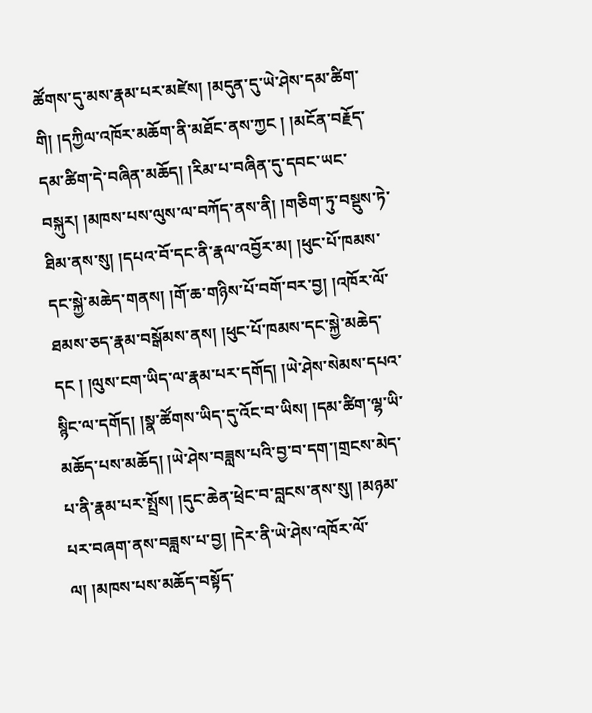ཚོགས་དུ་མས་རྣམ་པར་མཛེས། །མདུན་དུ་ཡེ་ཤེས་དམ་ཚིག་གི། །དཀྱིལ་འཁོར་མཆོག་ནི་མཐོང་ནས་ཀྱང ། །མངོན་བརྗོད་དམ་ཚིག་དེ་བཞིན་མཆོད། །རིམ་པ་བཞིན་དུ་དབང་ཡང་བསྐུར། །མཁས་པས་ལུས་ལ་བཀོད་ནས་ནི། །གཅིག་ཏུ་བསྡུས་ཏེ་ཐིམ་ནས་སུ། །དཔའ་བོ་དང་ནི་རྣལ་འབྱོར་མ། །ཕུང་པོ་ཁམས་དང་སྐྱེ་མཆེད་གནས། །གོ་ཆ་གཉིས་པོ་བགོ་བར་བྱ། །འཁོར་ལོ་ཐམས་ཅད་རྣམ་བསྒོམས་ནས། །ཕུང་པོ་ཁམས་དང་སྐྱེ་མཆེད་དང ། །ལུས་ངག་ཡིད་ལ་རྣམ་པར་དགོད། །ཡེ་ཤེས་སེམས་དཔའ་སྙིང་ལ་དགོད། །སྣ་ཚོགས་ཡིད་དུ་འོང་བ་ཡིས། །དམ་ཚིག་ལྷ་ཡི་མཆོད་པས་མཆོད། །ཡེ་ཤེས་བཟླས་པའི་བྱ་བ་དག་།གྲངས་མེད་པ་ནི་རྣམ་པར་སྤྲོས། །དུང་ཆེན་ཕྲེང་བ་བླངས་ནས་སུ། །མཉམ་པར་བཞག་ནས་བཟླས་པ་བྱ། །དེར་ནི་ཡེ་ཤེས་འཁོར་ལོ་ལ། །མཁས་པས་མཆོད་བསྟོད་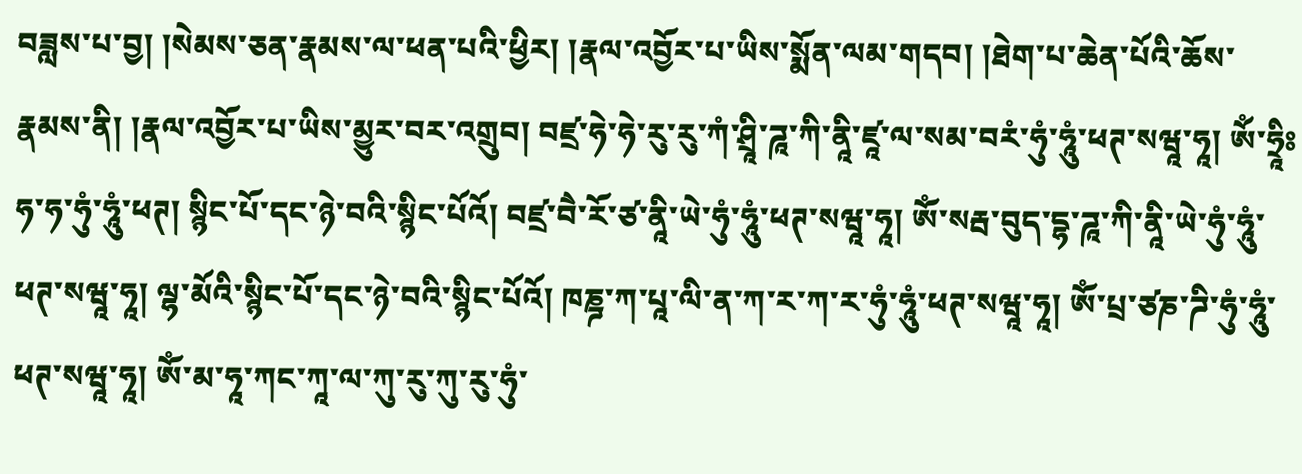བཟླས་པ་བྱ། །སེམས་ཅན་རྣམས་ལ་ཕན་པའི་ཕྱིར། །རྣལ་འབྱོར་པ་ཡིས་སྨོན་ལམ་གདབ། །ཐེག་པ་ཆེན་པོའི་ཆོས་རྣམས་ནི། །རྣལ་འབྱོར་པ་ཡིས་མྱུར་བར་འགྲུབ། བཛྲ་ཧེ་ཧེ་རུ་རུ་ཀཾ་ཤྲཱི་ཌཱ་ཀི་ནཱི་ཛཱ་ལ་སམ་བརཾ་ཧུཾ་ཧཱུཾ་ཕཊ་སཝཱ་ཧཱ། ཨོཾ་ཧྲཱིཿ ཧ་ཧ་ཧུཾ་ཧཱུཾ་ཕཊ། སྙིང་པོ་དང་ཉེ་བའི་སྙིང་པོའོ། བཛྲ་བཻ་རོ་ཙ་ནཱི་ཡེ་ཧུཾ་ཧཱུཾ་ཕཊ་སཝཱ་ཧཱ། ཨོཾ་སརྦ་བུད་དྷ་ཌཱ་ཀི་ནཱི་ཡེ་ཧུཾ་ཧཱུཾ་ཕཊ་སཝཱ་ཧཱ། ལྷ་མོའི་སྙིང་པོ་དང་ཉེ་བའི་སྙིང་པོའོ། ཁཎྜ་ཀ་པཱ་ལི་ན་ཀ་ར་ཀ་ར་ཧུཾ་ཧཱུཾ་ཕཊ་སཝཱ་ཧཱ། ཨོཾ་པྲ་ཙཎ་ཌི་ཧུཾ་ཧཱུཾ་ཕཊ་སཝཱ་ཧཱ། ཨོཾ་མ་ཧཱ་ཀང་ཀཱ་ལ་ཀུ་རུ་ཀུ་རུ་ཧུཾ་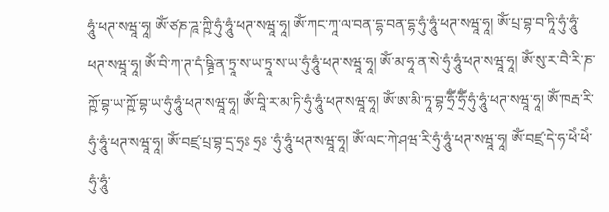ཧཱུཾ་ཕཊ་སཝཱ་ཧཱ། ཨོཾ་ཙཎ་ཌཱ་ཀྵི་ཧུཾ་ཧཱུཾ་ཕཊ་སཝཱ་ཧཱ། ཨོཾ་ཀང་ཀཱ་ལ་བན་དྷ་བན་དྷ་ཧུཾ་ཧཱུཾ་ཕཊ་སཝཱ་ཧཱ། ཨོཾ་པྲ་བྷ་བ་ཏཱི་ཧུཾ་ཧཱུཾ་ཕཊ་སཝཱ་ཧཱ། ཨོཾ་བི་ཀ་ཊ་དཾ་ཥྚྲི་ན་ཏྲཱ་ས་ཡ་ཏྲཱ་ས་ཡ་ཧུཾ་ཧཱུཾ་ཕཊ་སཝཱ་ཧཱ། ཨོཾ་མ་ཧཱ་ན་སེ་ཧུཾ་ཧཱུཾ་ཕཊ་སཝཱ་ཧཱ། ཨོཾ་སུ་ར་བཻ་རི་ཎ་ཀྵོ་བྷ་ཡ་ཀྵོ་བྷ་ཡ་ཧུཾ་ཧཱུཾ་ཕཊ་སཝཱ་ཧཱ། ཨོཾ་བཱི་ར་མ་ཏི་ཧུཾ་ཧཱུཾ་ཕཊ་སཝཱ་ཧཱ། ཨོཾ་ཨ་མི་ཏཱ་བྷ་ཧྲཽཾ་ཧྲཽཾ་ཧུཾ་ཧཱུཾ་ཕཊ་སཝཱ་ཧཱ། ཨོཾ་ཁརྦ་རི་ཧུཾ་ཧཱུཾ་ཕཊ་སཝཱ་ཧཱ། ཨོཾ་བཛྲ་པྲ་བྷ་དྲ་ཧྲཿ ཧྲཿ ་ཧུཾ་ཧཱུཾ་ཕཊ་སཝཱ་ཧཱ། ཨོཾ་ལང་ཀེ་ཤཝ་རི་ཧུཾ་ཧཱུཾ་ཕཊ་སཝཱ་ཧཱ། ཨོཾ་བཛྲ་དེ་ཧ་ཕེཾ་ཕེཾ་ཧུཾ་ཧཱུཾ་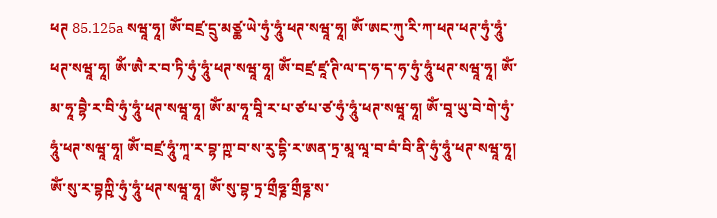ཕཊ 85.125a སཝཱ་ཧཱ། ཨོཾ་བཛྲ་དྲུ་མཙྪ་ཡེ་ཧུཾ་ཧཱུཾ་ཕཊ་སཝཱ་ཧཱ། ཨོཾ་ཨང་ཀུ་རི་ཀ་ཕཊ་ཕཊ་ཧུཾ་ཧཱུཾ་ཕཊ་སཝཱ་ཧཱ། ཨོཾ་ཨཻ་ར་བ་ཏི་ཧུཾ་ཧཱུཾ་ཕཊ་སཝཱ་ཧཱ། ཨོཾ་བཛྲ་ཛཱ་ཊི་ལ་ད་ཧ་ད་ཧ་ཧུཾ་ཧཱུཾ་ཕཊ་སཝཱ་ཧཱ། ཨོཾ་མ་ཧཱ་བྷཻ་ར་བི་ཧུཾ་ཧཱུཾ་ཕཊ་སཝཱ་ཧཱ། ཨོཾ་མ་ཧཱ་བཱི་ར་པ་ཙ་པ་ཙ་ཧུཾ་ཧཱུཾ་ཕཊ་སཝཱ་ཧཱ། ཨོཾ་བཱ་ཡུ་བེ་གེ་ཧུཾ་ཧཱུཾ་ཕཊ་སཝཱ་ཧཱ། ཨོཾ་བཛྲ་ཧཱུཾ་ཀཱ་ར་བྷ་ཀྵ་བ་ས་རུ་དྷི་ར་ཨན་ཏྲ་མཱ་ལཱ་བ་བཾ་བི་ནི་ཧུཾ་ཧཱུཾ་ཕཊ་སཝཱ་ཧཱ། ཨོཾ་སུ་ར་བྷཀྵི་ཧུཾ་ཧཱུཾ་ཕཊ་སཝཱ་ཧཱ། ཨོཾ་སུ་བྷ་ཏྲ་གྲྀཧྞ་གྲྀཧྞ་ས་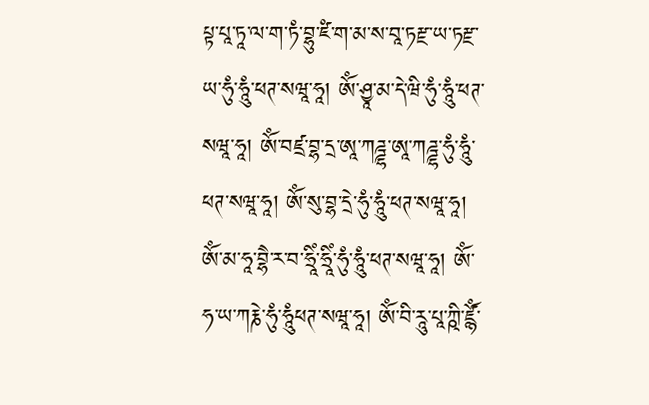པྟ་པཱ་ཏཱ་ལ་ག་ཏཾ་བྷུ་ཛཾ་ག་མ་ས་བཱ་ཏརྫ་ཡ་ཏརྫ་ཡ་ཧུཾ་ཧཱུཾ་ཕཊ་སཝཱ་ཧཱ། ཨོཾ་ཤྱཱ་མ་དེ་ཝི་ཧུཾ་ཧཱུཾ་ཕཊ་སཝཱ་ཧཱ། ཨོཾ་བཛྲ་བྷ་དྲ་ཨཱ་ཀཌྜྷ་ཨཱ་ཀཌྜྷ་ཧུཾ་ཧཱུཾ་ཕཊ་སཝཱ་ཧཱ། ཨོཾ་སུ་བྷ་དྲེ་ཧུཾ་ཧཱུཾ་ཕཊ་སཝཱ་ཧཱ། ཨོཾ་མ་ཧཱ་བྷཻ་ར་བ་ཧྲཱིཾ་ཧྲཱིཾ་ཧུཾ་ཧཱུཾ་ཕཊ་སཝཱ་ཧཱ། ཨོཾ་ཧ་ཡ་ཀརྞེ་ཧུཾ་ཧཱུཾཕཊ་སཝཱ་ཧཱ། ཨོཾ་བི་རཱུ་པཱ་ཀྵི་ཛྙོཾ་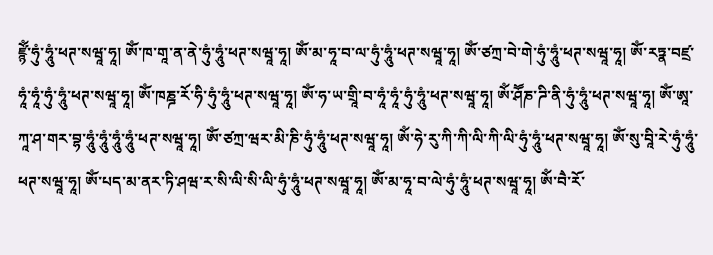ཛྙོཾ་ཧུཾ་ཧཱུཾ་ཕཊ་སཝཱ་ཧཱ། ཨོཾ་ཁ་གཱ་ན་ནེ་ཧུཾ་ཧཱུཾ་ཕཊ་སཝཱ་ཧཱ། ཨོཾ་མ་ཧཱ་བ་ལ་ཧུཾ་ཧཱུཾ་ཕཊ་སཝཱ་ཧཱ། ཨོཾ་ཙཀྲ་བེ་གེ་ཧུཾ་ཧཱུཾ་ཕཊ་སཝཱ་ཧཱ། ཨོཾ་རཏྣ་བཛྲ་ཧཱཾ་ཧཱཾ་ཧུཾ་ཧཱུཾ་ཕཊ་སཝཱ་ཧཱ། ཨོཾ་ཁཎྜ་རོ་ཧི་ཧུཾ་ཧཱུཾ་ཕཊ་སཝཱ་ཧཱ། ཨོཾ་ཧ་ཡ་གྲཱི་བ་ཧཱཾ་ཧཱཾ་ཧུཾ་ཧཱུཾ་ཕཊ་སཝཱ་ཧཱ། ཨོཾ་ཤཽཎ་ཌི་ནི་ཧུཾ་ཧཱུཾ་ཕཊ་སཝཱ་ཧཱ། ཨོཾ་ཨཱ་ཀཱ་ཤ་གར་བྷ་ཧཱུཾ་ཧཱུཾ་ཧཱུཾ་ཧཱུཾ་ཕཊ་སཝཱ་ཧཱ། ཨོཾ་ཙཀྲ་ཝར་མི་ཎི་ཧུཾ་ཧཱུཾ་ཕཊ་སཝཱ་ཧཱ། ཨོཾ་ཧེ་རུ་ཀི་ཀི་ལི་ཀི་ལི་ཧུཾ་ཧཱུཾ་ཕཊ་སཝཱ་ཧཱ། ཨོཾ་སུ་བཱི་རེ་ཧུཾ་ཧཱུཾ་ཕཊ་སཝཱ་ཧཱ། ཨོཾ་པད་མ་ནར་ཏི་ཤཝ་ར་སི་ལི་སི་ལི་ཧུཾ་ཧཱུཾ་ཕཊ་སཝཱ་ཧཱ། ཨོཾ་མ་ཧཱ་བ་ལེ་ཧུཾ་ཧཱུཾ་ཕཊ་སཝཱ་ཧཱ། ཨོཾ་བཻ་རོ་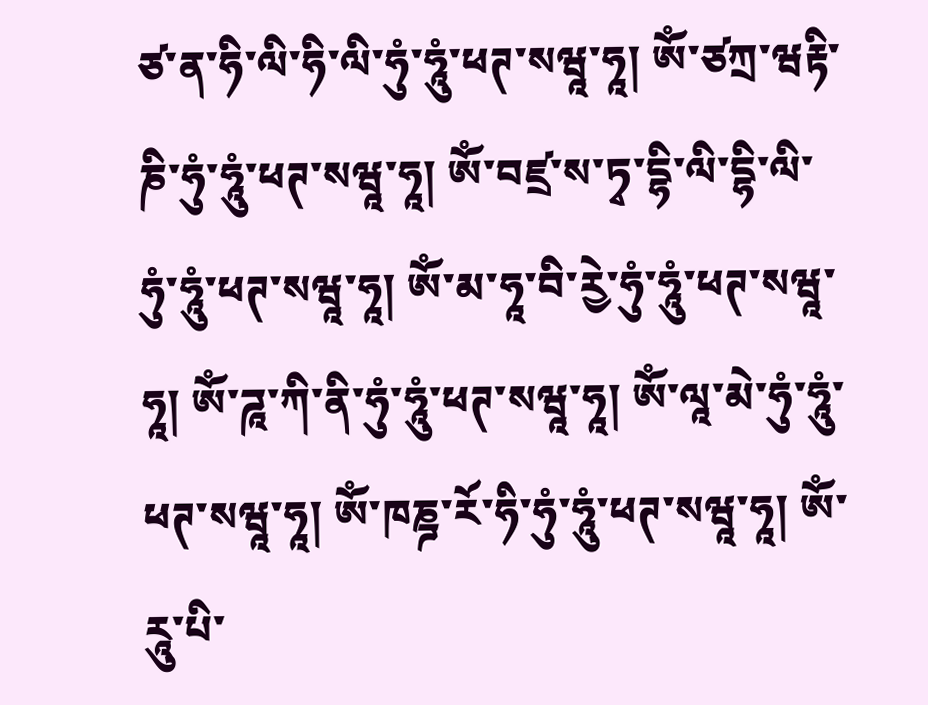ཙ་ན་ཧི་ལི་ཧི་ལི་ཧུཾ་ཧཱུཾ་ཕཊ་སཝཱ་ཧཱ། ཨོཾ་ཙཀྲ་ཝརྟི་ཎི་ཧུཾ་ཧཱུཾ་ཕཊ་སཝཱ་ཧཱ། ཨོཾ་བཛྲ་ས་ཏྭ་དྷི་ལི་དྷི་ལི་ཧུཾ་ཧཱུཾ་ཕཊ་སཝཱ་ཧཱ། ཨོཾ་མ་ཧཱ་བི་རྱེ་ཧུཾ་ཧཱུཾ་ཕཊ་སཝཱ་ཧཱ། ཨོཾ་ཌཱ་ཀི་ནི་ཧུཾ་ཧཱུཾ་ཕཊ་སཝཱ་ཧཱ། ཨོཾ་ལཱ་མེ་ཧུཾ་ཧཱུཾ་ཕཊ་སཝཱ་ཧཱ། ཨོཾ་ཁཎྜ་རོ་ཧི་ཧུཾ་ཧཱུཾ་ཕཊ་སཝཱ་ཧཱ། ཨོཾ་རཱུ་པི་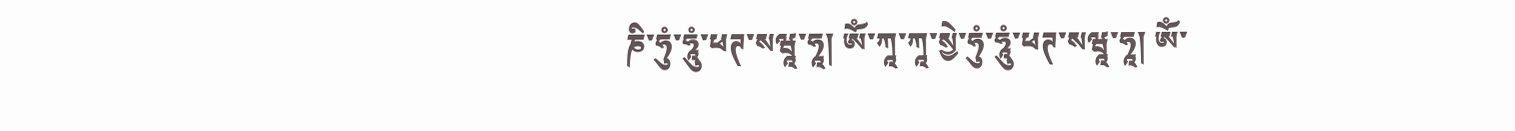ཎི་ཧུཾ་ཧཱུཾ་ཕཊ་སཝཱ་ཧཱ། ཨོཾ་ཀཱ་ཀཱ་སྱེ་ཧུཾ་ཧཱུཾ་ཕཊ་སཝཱ་ཧཱ། ཨོཾ་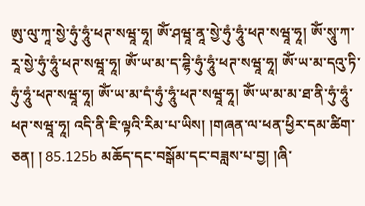ཨུ་ལུ་ཀཱ་སྱེ་ཧུཾ་ཧཱུཾ་ཕཊ་སཝཱ་ཧཱ། ཨོཾ་ཤཝཱ་ནཱ་སྱེ་ཧུཾ་ཧཱུཾ་ཕཊ་སཝཱ་ཧཱ། ཨོཾ་སཱུ་ཀ་རཱ་སྱེ་ཧུཾ་ཧཱུཾ་ཕཊ་སཝཱ་ཧཱ། ཨོཾ་ཡ་མ་ད་ཌྷི་ཧུཾ་ཧཱུཾ་ཕཊ་སཝཱ་ཧཱ། ཨོཾ་ཡ་མ་དའུ་ཏི་ཧུཾ་ཧཱུཾ་ཕཊ་སཝཱ་ཧཱ། ཨོཾ་ཡ་མ་དཾ་ཧུཾ་ཧཱུཾ་ཕཊ་སཝཱ་ཧཱ། ཨོཾ་ཡ་མ་མ་ཐ་ནི་ཧུཾ་ཧཱུཾ་ཕཊ་སཝཱ་ཧཱ། འདི་ནི་ཇི་ལྟའི་རིམ་པ་ཡིས། །གཞན་ལ་ཕན་ཕྱིར་དམ་ཚིག་ཅན། ། 85.125b མཆོད་དང་བསྒོམ་དང་བཟླས་པ་བྱ། །ཞི་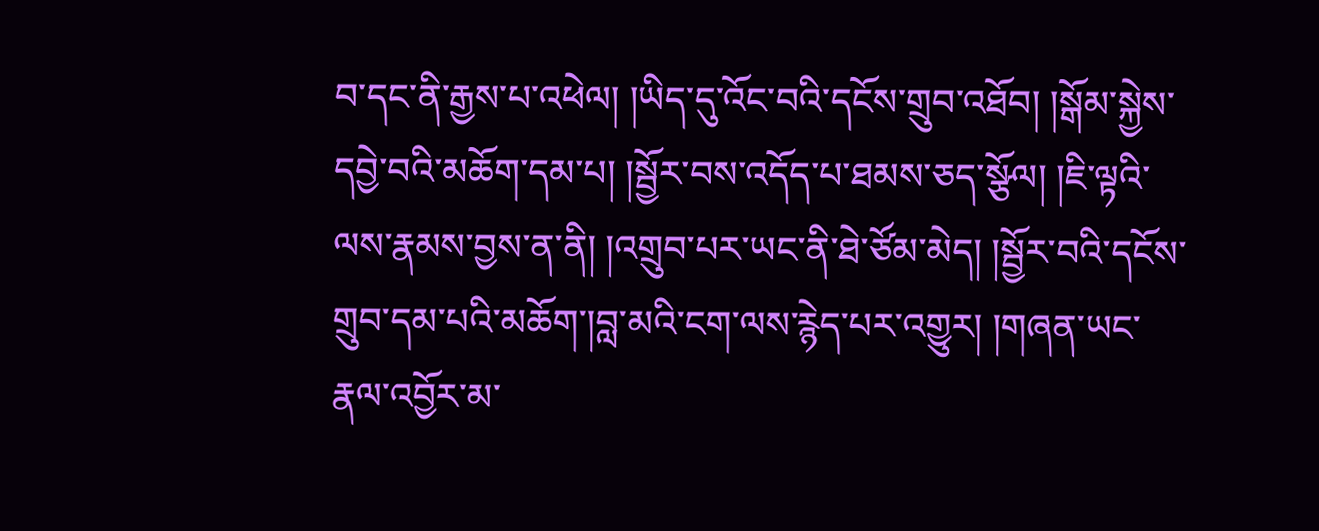བ་དང་ནི་རྒྱས་པ་འཕེལ། །ཡིད་དུ་འོང་བའི་དངོས་གྲུབ་འཐོབ། །སྒོམ་སྐྱེས་དབྱེ་བའི་མཆོག་དམ་པ། །སྦྱོར་བས་འདོད་པ་ཐམས་ཅད་སྩོལ། །ཇི་ལྟའི་ལས་རྣམས་བྱས་ན་ནི། །འགྲུབ་པར་ཡང་ནི་ཐེ་ཙོམ་མེད། །སྦྱོར་བའི་དངོས་གྲུབ་དམ་པའི་མཆོག་།བླ་མའི་ངག་ལས་རྙེད་པར་འགྱུར། །གཞན་ཡང་རྣལ་འབྱོར་མ་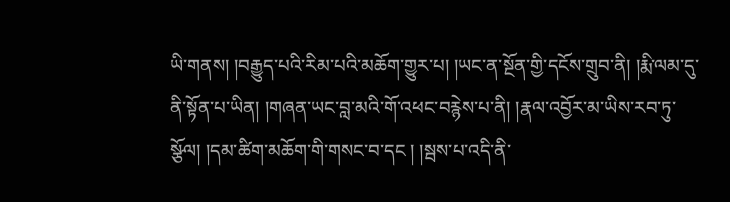ཡི་གནས། །བརྒྱུད་པའི་རིམ་པའི་མཆོག་གྱུར་པ། །ཡང་ན་སྔོན་གྱི་དངོས་གྲུབ་ནི། །རྨི་ལམ་དུ་ནི་སྟོན་པ་ཡིན། །གཞན་ཡང་བླ་མའི་གོ་འཕང་བརྙེས་པ་ནི། །རྣལ་འབྱོར་མ་ཡིས་རབ་ཏུ་སྩོལ། །དམ་ཚིག་མཆོག་གི་གསང་བ་དང ། །སྦས་པ་འདི་ནི་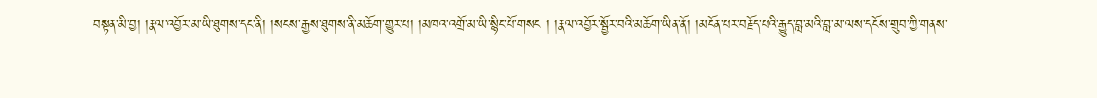བསྟན་མི་བྱ། །རྣལ་འབྱོར་མ་ཡི་ཐུགས་དང་ནི། །སངས་རྒྱས་ཐུགས་ནི་མཆོག་གྱུར་པ། །མཁའ་འགྲོ་མ་ཡི་སྙིང་པོ་གསང ། །རྣལ་འབྱོར་སྦྱོར་བའི་མཆོག་ཡིན་ནོ། །མངོན་པར་བརྗོད་པའི་རྒྱུད་བླ་མའི་བླ་མ་ལས་དངོས་གྲུབ་ཀྱི་གནས་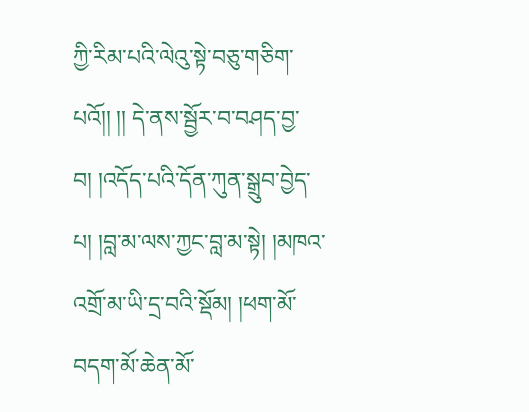ཀྱི་རིམ་པའི་ལེའུ་སྟེ་བཅུ་གཅིག་པའོ།། །། དེ་ནས་སྦྱོར་བ་བཤད་བྱ་བ། །འདོད་པའི་དོན་ཀུན་སྒྲུབ་བྱེད་པ། །བླ་མ་ལས་ཀྱང་བླ་མ་སྟེ། །མཁའ་འགྲོ་མ་ཡི་དྲ་བའི་སྡོམ། །ཕག་མོ་བདག་མོ་ཆེན་མོ་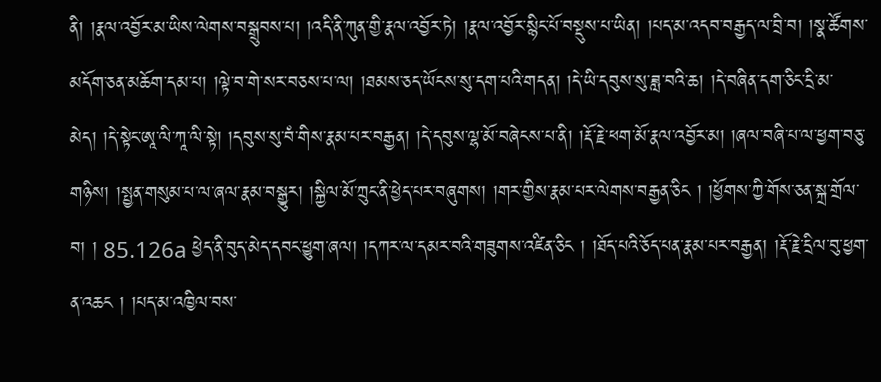ནི། །རྣལ་འབྱོར་མ་ཡིས་ལེགས་བསྒྲུབས་པ། །འདི་ནི་ཀུན་གྱི་རྣལ་འབྱོར་ཏེ། །རྣལ་འབྱོར་སྙིང་པོ་བསྡུས་པ་ཡིན། །པད་མ་འདབ་བརྒྱད་ལ་བྲི་བ། །སྣ་ཚོགས་མདོག་ཅན་མཆོག་དམ་པ། །ལྟེ་བ་གེ་སར་བཅས་པ་ལ། །ཐམས་ཅད་ཡོངས་སུ་དག་པའི་གདན། །དེ་ཡི་དབུས་སུ་ཟླ་བའི་ཆ། །དེ་བཞིན་དག་ཅིང་དྲི་མ་མེད། །དེ་སྟེང་ཨཱ་ལི་ཀཱ་ལི་སྟེ། །དབུས་སུ་བཾ་གིས་རྣམ་པར་བརྒྱན། །དེ་དབུས་ལྷ་མོ་བཞེངས་པ་ནི། །རྡོ་རྗེ་ཕག་མོ་རྣལ་འབྱོར་མ། །ཞལ་བཞི་པ་ལ་ཕྱག་བཅུ་གཉིས། །སྤྱན་གསུམ་པ་ལ་ཞལ་རྣམ་བསྒྱུར། །སྐྱིལ་མོ་ཀྲུང་ནི་ཕྱེད་པར་བཞུགས། །གར་གྱིས་རྣམ་པར་ལེགས་བརྒྱན་ཅིང ། །ཕྱོགས་ཀྱི་གོས་ཅན་སྐྲ་གྲོལ་བ། ། 85.126a ཕྱེད་ནི་བུད་མེད་དབང་ཕྱུག་ཞལ། །དཀར་ལ་དམར་བའི་གཟུགས་འཛིན་ཅིང ། །ཐོད་པའི་ཅོད་པན་རྣམ་པར་བརྒྱན། །རྡོ་རྗེ་དྲིལ་བུ་ཕྱག་ན་འཆང ། །པད་མ་འཁྱིལ་བས་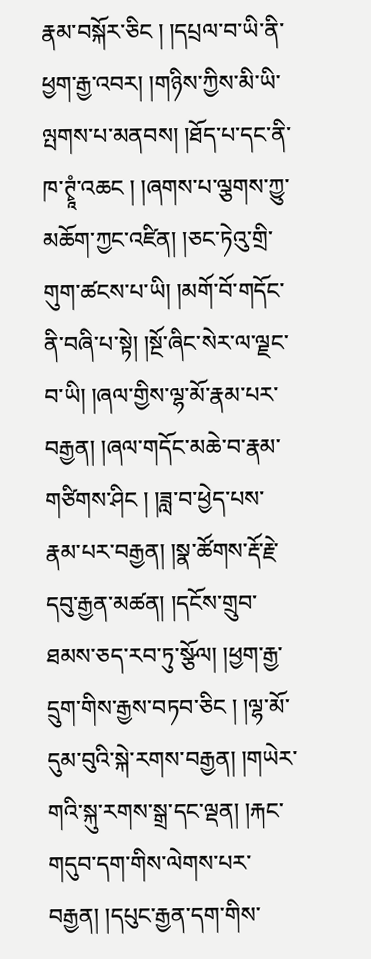རྣམ་བསྐོར་ཅིང ། །དཔྲལ་བ་ཡི་ནི་ཕྱག་རྒྱ་འབར། །གཉིས་ཀྱིས་མི་ཡི་ལྤགས་པ་མནབས། །ཐོད་པ་དང་ནི་ཁ་ཊྭཱཾ་འཆང ། །ཞགས་པ་ལྕགས་ཀྱུ་མཆོག་ཀྱང་འཛིན། །ཅང་ཏེའུ་གྲི་གུག་ཚངས་པ་ཡི། །མགོ་བོ་གདོང་ནི་བཞི་པ་སྟེ། །སྔོ་ཞིང་སེར་ལ་ལྗང་བ་ཡི། །ཞལ་གྱིས་ལྷ་མོ་རྣམ་པར་བརྒྱན། །ཞལ་གདོང་མཆེ་བ་རྣམ་གཙིགས་ཤིང ། །ཟླ་བ་ཕྱེད་པས་རྣམ་པར་བརྒྱན། །སྣ་ཚོགས་རྡོ་རྗེ་དབུ་རྒྱན་མཚན། །དངོས་གྲུབ་ཐམས་ཅད་རབ་ཏུ་སྩོལ། །ཕྱག་རྒྱ་དྲུག་གིས་རྒྱས་བཏབ་ཅིང ། །ལྷ་མོ་དུམ་བུའི་སྐེ་རགས་བརྒྱན། །གཡེར་གའི་སྐུ་རགས་སྒྲ་དང་ལྡན། །རྐང་གདུབ་དག་གིས་ལེགས་པར་བརྒྱན། །དཔུང་རྒྱན་དག་གིས་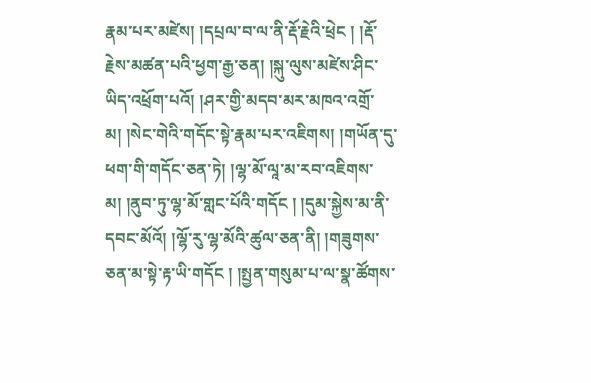རྣམ་པར་མཛེས། །དཔྲལ་བ་ལ་ནི་རྡོ་རྗེའི་ཕྲེང ། །རྡོ་རྗེས་མཚན་པའི་ཕྱག་རྒྱ་ཅན། །སྐུ་ལུས་མཛེས་ཤིང་ཡིད་འཕྲོག་པའོ། །ཤར་གྱི་མདབ་མར་མཁའ་འགྲོ་མ། །སེང་གེའི་གདོང་སྟེ་རྣམ་པར་འཇིགས། །གཡོན་དུ་ཕག་གི་གདོང་ཅན་ཏེ། །ལྷ་མོ་ལཱ་མ་རབ་འཇིགས་མ། །ནུབ་ཏུ་ལྷ་མོ་གླང་པོའི་གདོང ། །དུམ་སྐྱེས་མ་ནི་དབང་མོའོ། །ལྷོ་རུ་ལྷ་མོའི་ཚུལ་ཅན་ནི། །གཟུགས་ཅན་མ་སྟེ་རྟ་ཡི་གདོང ། །སྤྱན་གསུམ་པ་ལ་སྣ་ཚོགས་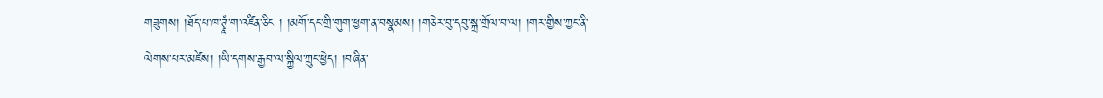གཟུགས། །ཐོད་པ་ཁ་ཊྭཱཾ་ག་འཛིན་ཅིང ། །མགོ་དང་གྲི་གུག་ཕྱག་ན་བསྣམས། །གཅེར་བུ་དབུ་སྐྲ་གྲོལ་བ་ལ། །གར་གྱིས་ཀྱང་ནི་ལེགས་པར་མཛེས། །ཡི་དགས་རྒྱབ་ལ་སྐྱིལ་ཀྲུང་ཕྱེད། །བཞིན་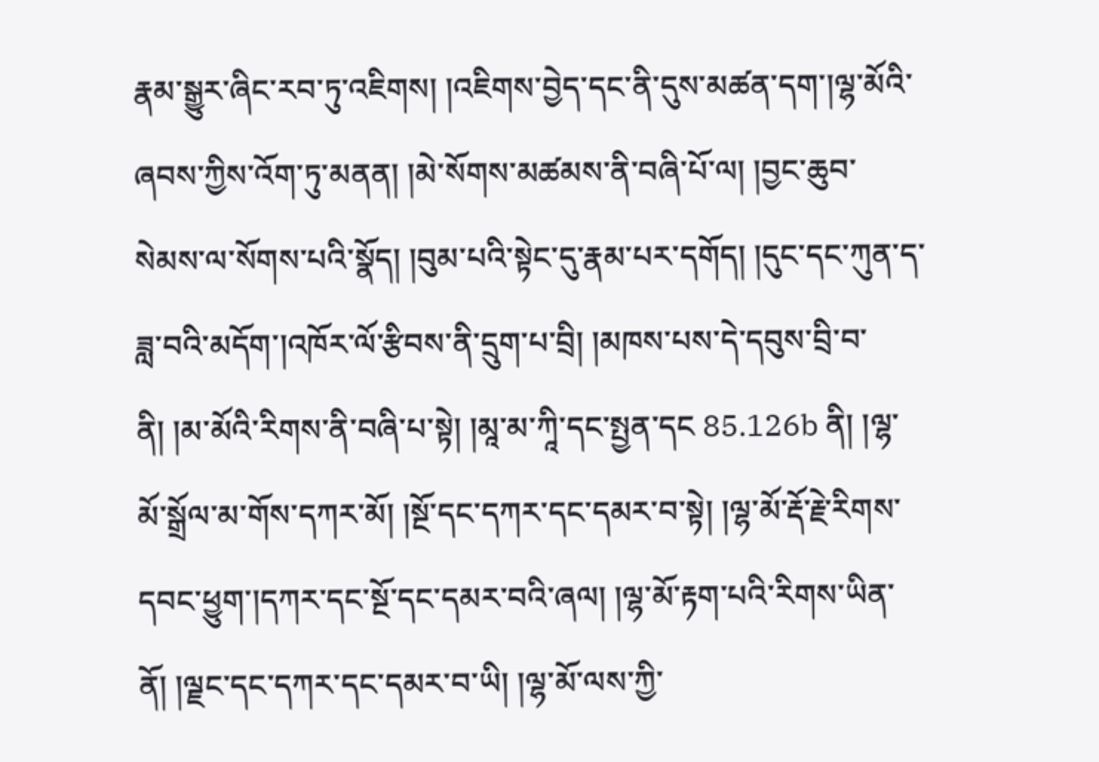རྣམ་སྒྱུར་ཞིང་རབ་ཏུ་འཇིགས། །འཇིགས་བྱེད་དང་ནི་དུས་མཚན་དག་།ལྷ་མོའི་ཞབས་ཀྱིས་འོག་ཏུ་མནན། །མེ་སོགས་མཚམས་ནི་བཞི་པོ་ལ། །བྱང་ཆུབ་སེམས་ལ་སོགས་པའི་སྣོད། །བུམ་པའི་སྟེང་དུ་རྣམ་པར་དགོད། །དུང་དང་ཀུན་ད་ཟླ་བའི་མདོག་།འཁོར་ལོ་རྩིབས་ནི་དྲུག་པ་བྲི། །མཁས་པས་དེ་དབུས་བྲི་བ་ནི། །མ་མོའི་རིགས་ནི་བཞི་པ་སྟེ། །མཱ་མ་ཀཱི་དང་སྤྱན་དང 85.126b ནི། །ལྷ་མོ་སྒྲོལ་མ་གོས་དཀར་མོ། །སྔོ་དང་དཀར་དང་དམར་བ་སྟེ། །ལྷ་མོ་རྡོ་རྗེ་རིགས་དབང་ཕྱུག་།དཀར་དང་སྔོ་དང་དམར་བའི་ཞལ། །ལྷ་མོ་རྟག་པའི་རིགས་ཡིན་ནོ། །ལྗང་དང་དཀར་དང་དམར་བ་ཡི། །ལྷ་མོ་ལས་ཀྱི་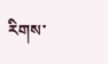རིགས་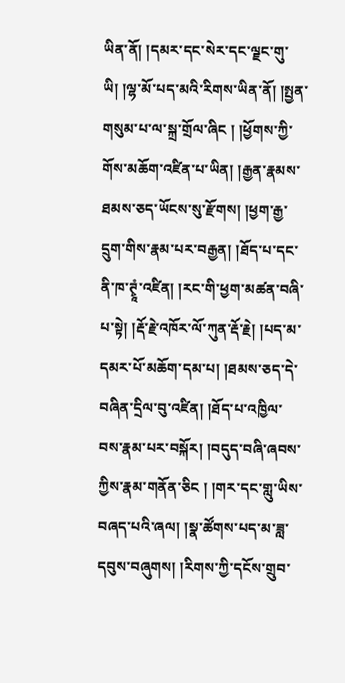ཡིན་ནོ། །དམར་དང་སེར་དང་ལྗང་གུ་ཡི། །ལྷ་མོ་པད་མའི་རིགས་ཡིན་ནོ། །སྤྱན་གསུམ་པ་ལ་སྐྲ་གྲོལ་ཞིང ། །ཕྱོགས་ཀྱི་གོས་མཆོག་འཛིན་པ་ཡིན། །རྒྱན་རྣམས་ཐམས་ཅད་ཡོངས་སུ་རྫོགས། །ཕྱག་རྒྱ་དྲུག་གིས་རྣམ་པར་བརྒྱན། །ཐོད་པ་དང་ནི་ཁ་ཊྭཱཾ་འཛིན། །རང་གི་ཕྱག་མཚན་བཞི་པ་སྟེ། །རྡོ་རྗེ་འཁོར་ལོ་ཀུན་རྡོ་རྗེ། །པད་མ་དམར་པོ་མཆོག་དམ་པ། །ཐམས་ཅད་དེ་བཞིན་དྲིལ་བུ་འཛིན། །ཐོད་པ་འཁྱིལ་བས་རྣམ་པར་བསྐོར། །བདུད་བཞི་ཞབས་ཀྱིས་རྣམ་གནོན་ཅིང ། །གར་དང་གླུ་ཡིས་བཞད་པའི་ཞལ། །སྣ་ཚོགས་པད་མ་ཟླ་དབུས་བཞུགས། །རིགས་ཀྱི་དངོས་གྲུབ་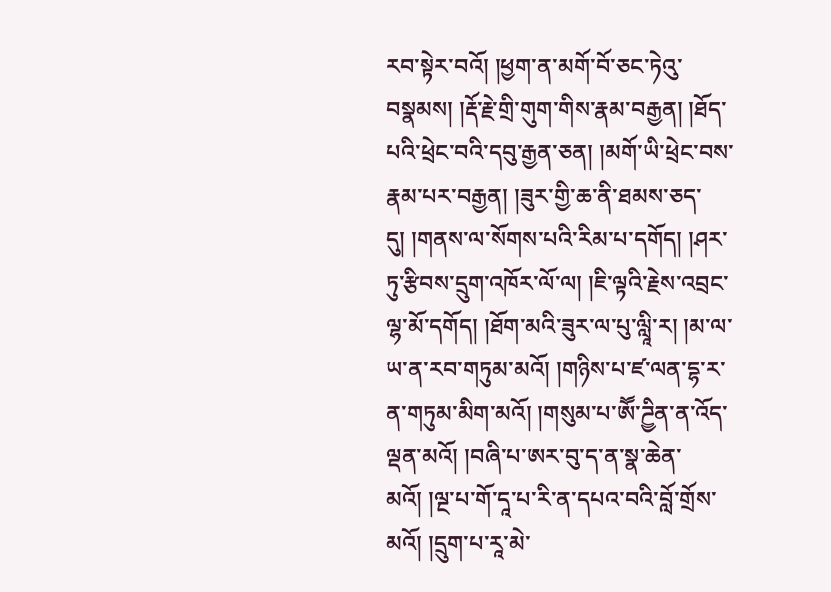རབ་སྟེར་བའོ། །ཕྱག་ན་མགོ་བོ་ཅང་ཏེའུ་བསྣམས། །རྡོ་རྗེ་གྲི་གུག་གིས་རྣམ་བརྒྱན། །ཐོད་པའི་ཕྲེང་བའི་དབུ་རྒྱན་ཅན། །མགོ་ཡི་ཕྲེང་བས་རྣམ་པར་བརྒྱན། །ཟུར་གྱི་ཆ་ནི་ཐམས་ཅད་དུ། །གནས་ལ་སོགས་པའི་རིམ་པ་དགོད། །ཤར་ཏུ་རྩིབས་དྲུག་འཁོར་ལོ་ལ། །ཇི་ལྟའི་རྗེས་འབྲང་ལྷ་མོ་དགོད། །ཐོག་མའི་ཟུར་ལ་པུ་ལླཱི་ར། །མ་ལ་ཡ་ན་རབ་གཏུམ་མའོ། །གཉིས་པ་ཛ་ལན་དྷ་ར་ན་གཏུམ་མིག་མའོ། །གསུམ་པ་ཨཽ་ཌྱིན་ན་འོད་ལྡན་མའོ། །བཞི་པ་ཨར་བུ་ད་ན་སྣ་ཆེན་མའོ། །ལྔ་པ་གོ་དཱ་པ་རི་ན་དཔའ་བའི་བློ་གྲོས་མའོ། །དྲུག་པ་རཱ་མེ་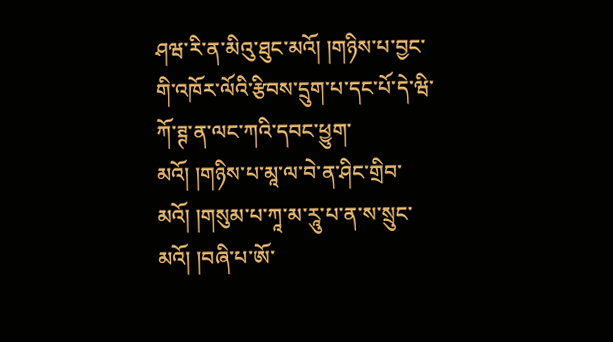ཤཝ་རི་ན་མིའུ་ཐུང་མའོ། །གཉིས་པ་བྱང་གི་འཁོར་ལོའི་རྩིབས་དྲུག་པ་དང་པོ་དེ་ཝི་ཀོ་ཊྚ་ན་ལང་ཀའི་དབང་ཕྱུག་མའོ། །གཉིས་པ་མཱ་ལ་བེ་ན་ཤིང་གྲིབ་མའོ། །གསུམ་པ་ཀཱ་མ་རཱུ་པ་ན་ས་སྲུང་མའོ། །བཞི་པ་ཨོ་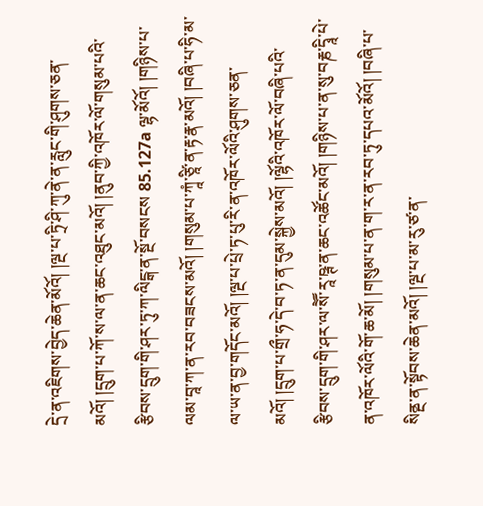དྲེ་ན་འཇིགས་བྱེད་ཆེན་མོའོ། །ལྔ་པ་ཏྲི་ཤི་ཀུ་ནེ་ན་རླུང་གི་ཤུགས་ཅན་མའོ། །དྲུག་པ་ཀོ་ས་ལ་ན་ཆང་འཐུང་མའོ། །ནུབ་ཀྱི་འཁོར་ལོ་གསུམ་པའི་རྩིབས་དྲུག་གི་ཤར་ཏུ་ཀ་ལིངྒ་ན་སྔོ་བསངས 85.127a ལྷ་མོའོ། །གཉིས་པ་ལམ་བཱ་ཀ་ན་རབ་བཟངས་མའོ། །གསུམ་པ་ཀཱཾ་ཙཱི་ན་རྟ་རྣ་མའོ། །བཞི་པ་ཧི་མ་ལ་ཡ་ན་བྱ་གདོང་མའོ། །ལྔ་པ་པྲེ་ཏ་པུ་རི་ན་འཁོར་ལོའི་ཤུགས་ཅན་མའོ། །དྲུག་པ་གྲྀ་ཧ་དེ་བ་ཏ་ན་དུམ་སྐྱེས་མའོ། །ལྷོའི་འཁོར་ལོ་བཞི་པའི་རྩིབས་དྲུག་གི་ཤར་ལ་སཽ་རཱ་ཥྚ་ན་ཆང་འཚོང་མའོ། །གཉིས་པ་ན་སུ་བརྞ་དྭཱི་པེ་ན་འཁོར་ལོའི་གོ་ཆ་མོ། །གསུམ་པ་ན་ག་ར་ན་རབ་ཏུ་དཔའ་མོའོ། །བཞི་པ་སིནྔ་ན་སྟོབས་ཆེན་མའོ། །ལྔ་པ་མ་རུ་ཙ་ན་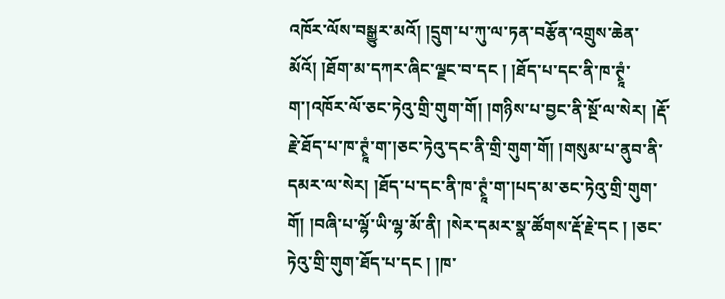འཁོར་ལོས་བསྒྱུར་མའོ། །དྲུག་པ་ཀུ་ལ་ཏན་བརྩོན་འགྲུས་ཆེན་མོའོ། །ཐོག་མ་དཀར་ཞིང་ལྗང་བ་དང ། །ཐོད་པ་དང་ནི་ཁ་ཊྭཱཾ་ག་།འཁོར་ལོ་ཅང་ཏེའུ་གྲི་གུག་གོ། །གཉིས་པ་བྱང་ནི་སྔོ་ལ་སེར། །རྡོ་རྗེ་ཐོད་པ་ཁ་ཊྭཱཾ་ག་།ཅང་ཏེའུ་དང་ནི་གྲི་གུག་གོ། །གསུམ་པ་ནུབ་ནི་དམར་ལ་སེར། །ཐོད་པ་དང་ནི་ཁ་ཊྭཱཾ་ག་།པད་མ་ཅང་ཏེའུ་གྲི་གུག་གོ། །བཞི་པ་ལྷོ་ཡི་ལྷ་མོ་ནི། །སེར་དམར་སྣ་ཚོགས་རྡོ་རྗེ་དང ། །ཅང་ཏེའུ་གྲི་གུག་ཐོད་པ་དང ། །ཁ་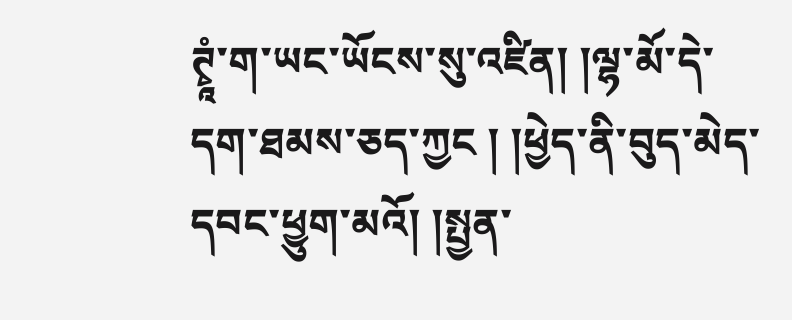ཊྭཱཾ་ག་ཡང་ཡོངས་སུ་འཛིན། །ལྷ་མོ་དེ་དག་ཐམས་ཅད་ཀྱང ། །ཕྱེད་ནི་བུད་མེད་དབང་ཕྱུག་མའོ། །སྤྱན་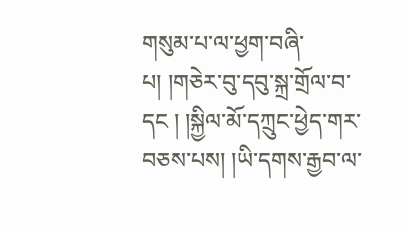གསུམ་པ་ལ་ཕྱག་བཞི་པ། །གཅེར་བུ་དབུ་སྐྲ་གྲོལ་བ་དང ། །སྐྱིལ་མོ་དཀྲུང་ཕྱེད་གར་བཅས་པས། །ཡི་དགས་རྒྱབ་ལ་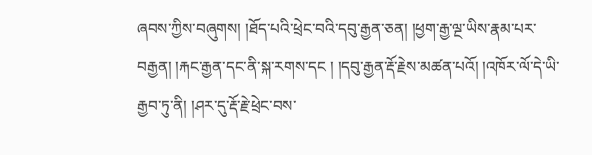ཞབས་ཀྱིས་བཞུགས། །ཐོད་པའི་ཕྲེང་བའི་དབུ་རྒྱན་ཅན། །ཕྱག་རྒྱ་ལྔ་ཡིས་རྣམ་པར་བརྒྱན། །རྐང་རྒྱན་དང་ནི་སྐ་རགས་དང ། །དབུ་རྒྱན་རྡོ་རྗེས་མཚན་པའོ། །འཁོར་ལོ་དེ་ཡི་རྒྱབ་ཏུ་ནི། །ཤར་དུ་རྡོ་རྗེ་ཕྲེང་བས་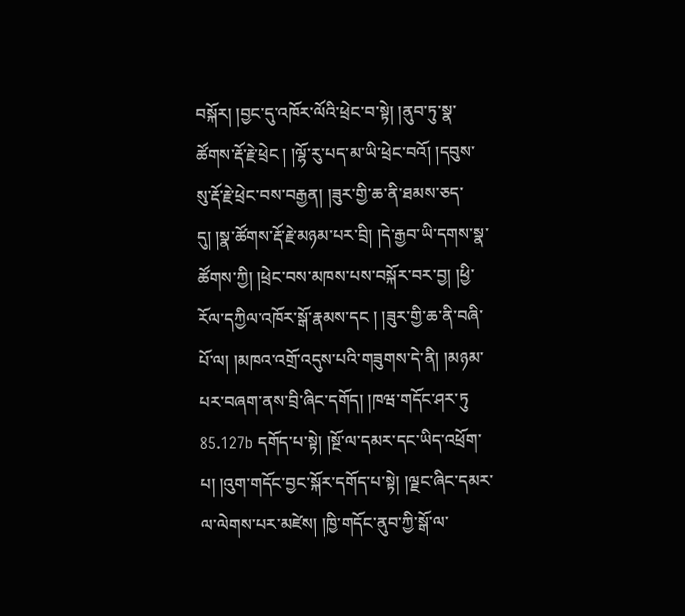བསྐོར། །བྱང་དུ་འཁོར་ལོའི་ཕྲེང་བ་སྟེ། །ནུབ་ཏུ་སྣ་ཚོགས་རྡོ་རྗེ་ཕྲེང ། །ལྷོ་རུ་པད་མ་ཡི་ཕྲེང་བའོ། །དབུས་སུ་རྡོ་རྗེ་ཕྲེང་བས་བརྒྱན། །ཟུར་གྱི་ཆ་ནི་ཐམས་ཅད་དུ། །སྣ་ཚོགས་རྡོ་རྗེ་མཉམ་པར་བྲི། །དེ་རྒྱབ་ཡི་དགས་སྣ་ཚོགས་ཀྱི། །ཕྲེང་བས་མཁས་པས་བསྐོར་བར་བྱ། །ཕྱི་རོལ་དཀྱིལ་འཁོར་སྒོ་རྣམས་དང ། །ཟུར་གྱི་ཆ་ནི་བཞི་པོ་ལ། །མཁའ་འགྲོ་འདུས་པའི་གཟུགས་དེ་ནི། །མཉམ་པར་བཞག་ནས་བྲི་ཞིང་དགོད། །ཁཝ་གདོང་ཤར་ཏུ 85.127b དགོད་པ་སྟེ། །སྔོ་ལ་དམར་དང་ཡིད་འཕྲོག་པ། །འུག་གདོང་བྱང་སྐོར་དགོད་པ་སྟེ། །ལྗང་ཞིང་དམར་ལ་ལེགས་པར་མཛེས། །ཁྱི་གདོང་ནུབ་ཀྱི་སྒོ་ལ་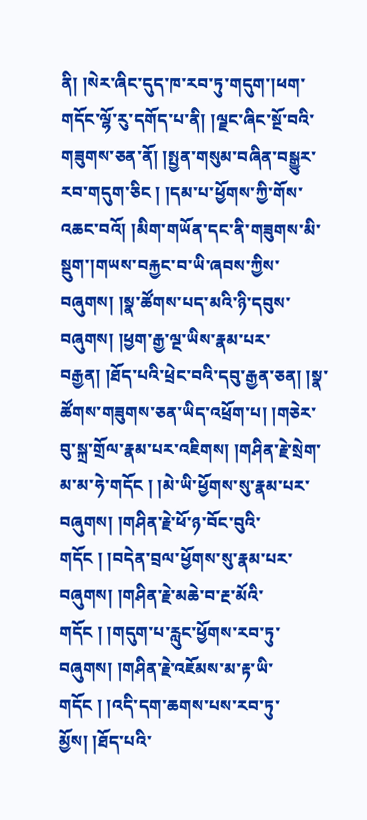ནི། །སེར་ཞིང་དུད་ཁ་རབ་ཏུ་གདུག་།ཕག་གདོང་ལྷོ་རུ་དགོད་པ་ནི། །ལྗང་ཞིང་སྔོ་བའི་གཟུགས་ཅན་ནོ། །སྤྱན་གསུམ་བཞིན་བསྒྱུར་རབ་གདུག་ཅིང ། །དམ་པ་ཕྱོགས་ཀྱི་གོས་འཆང་བའོ། །མིག་གཡོན་དང་ནི་གཟུགས་མི་སྡུག་།གཡས་བརྐྱང་བ་ཡི་ཞབས་ཀྱིས་བཞུགས། །སྣ་ཚོགས་པད་མའི་ཉི་དབུས་བཞུགས། །ཕྱག་རྒྱ་ལྔ་ཡིས་རྣམ་པར་བརྒྱན། །ཐོད་པའི་ཕྲེང་བའི་དབུ་རྒྱན་ཅན། །སྣ་ཚོགས་གཟུགས་ཅན་ཡིད་འཕྲོག་པ། །གཅེར་བུ་སྐྲ་གྲོལ་རྣམ་པར་འཇིགས། །གཤིན་རྗེ་སྲེག་མ་མ་ཧེ་གདོང ། །མེ་ཡི་ཕྱོགས་སུ་རྣམ་པར་བཞུགས། །གཤིན་རྗེ་ཕོ་ཉ་བོང་བུའི་གདོང ། །བདེན་བྲལ་ཕྱོགས་སུ་རྣམ་པར་བཞུགས། །གཤིན་རྗེ་མཆེ་བ་རྔ་མོའི་གདོང ། །གདུག་པ་རླུང་ཕྱོགས་རབ་ཏུ་བཞུགས། །གཤིན་རྗེ་འཇོམས་མ་རྟ་ཡི་གདོང ། །འདི་དག་ཆགས་པས་རབ་ཏུ་མྱོས། །ཐོད་པའི་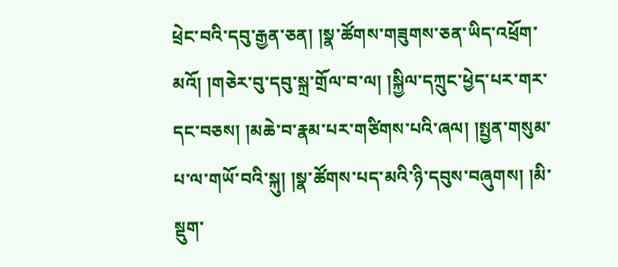ཕྲེང་བའི་དབུ་རྒྱན་ཅན། །སྣ་ཚོགས་གཟུགས་ཅན་ཡིད་འཕྲོག་མའོ། །གཅེར་བུ་དབུ་སྐྲ་གྲོལ་བ་ལ། །སྐྱིལ་དཀྲུང་ཕྱེད་པར་གར་དང་བཅས། །མཆེ་བ་རྣམ་པར་གཙིགས་པའི་ཞལ། །སྤྱན་གསུམ་པ་ལ་གཡོ་བའི་སྐུ། །སྣ་ཚོགས་པད་མའི་ཉི་དབུས་བཞུགས། །མི་སྡུག་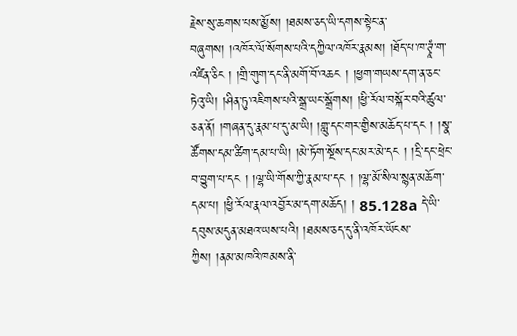རྗེས་སུ་ཆགས་པས་མྱོས། །ཐམས་ཅད་ཡི་དགས་སྟེང་ན་བཞུགས། །འཁོར་ལོ་སོགས་པའི་དཀྱིལ་འཁོར་རྣམས། །ཐོད་པ་ཁ་ཊྭཱཾ་ག་འཛིན་ཅིང ། །གྲི་གུག་དང་ནི་མགོ་བོ་འཆང ། །ཕྱག་གཡས་དག་ན་ཅང་ཏེའུ་ཡི། །ཤིན་ཏུ་འཇིགས་པའི་སྒྲ་ཡང་སྒྲོགས། །ཕྱི་རོལ་བསྐོར་བའི་ཚུལ་ཅན་ནོ། །གཞན་དུ་རྣམ་པ་དུ་མ་ཡི། །གླུ་དང་གར་གྱིས་མཆོད་པ་དང ། །སྣ་ཚོགས་དམ་ཚིག་དམ་པ་ཡི། །མེ་ཏོག་སྔོས་དང་མར་མེ་དང ། །དྲི་དང་ཕྲེང་བ་བྱུག་པ་དང ། །ལྷ་ཡི་གོས་ཀྱི་རྣམ་པ་དང ། །ལྷ་མོ་སིལ་སྙན་མཆོག་དམ་པ། །ཕྱི་རོལ་རྣལ་འབྱོར་མ་དག་མཆོད། ། 85.128a དེ་ཡི་དབུས་མདུན་མཐའ་ཡས་པའི། །ཐམས་ཅད་དུ་ནི་འཁོར་ཡོངས་ཀྱིས། །ནམ་མཁའི་ཁམས་ནི་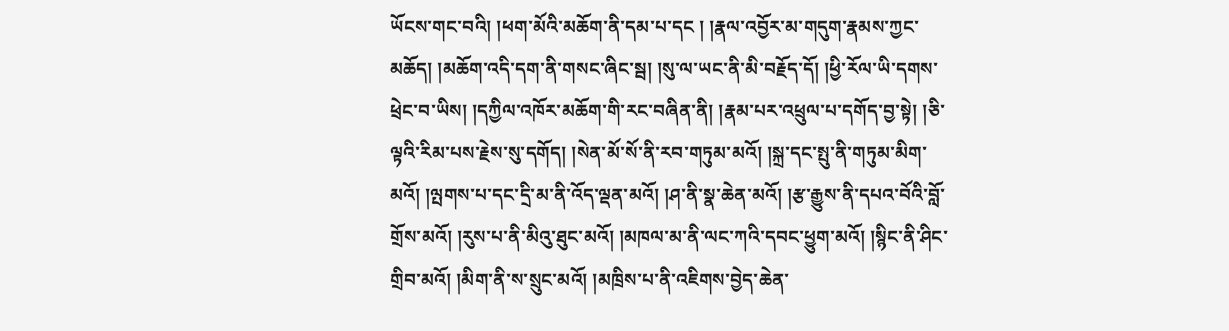ཡོངས་གང་བའི། །ཕག་མོའི་མཆོག་ནི་དམ་པ་དང ། །རྣལ་འབྱོར་མ་གདུག་རྣམས་ཀྱང་མཆོད། །མཆོག་འདི་དག་ནི་གསང་ཞིང་སྦ། །སུ་ལ་ཡང་ནི་མི་བརྗོད་དོ། །ཕྱི་རོལ་ཡི་དགས་ཕྲེང་བ་ཡིས། །དཀྱིལ་འཁོར་མཆོག་གི་རང་བཞིན་ནི། །རྣམ་པར་འཕྲུལ་པ་དགོད་བྱ་སྟེ། །ཅི་ལྟའི་རིམ་པས་རྗེས་སུ་དགོད། །སེན་མོ་སོ་ནི་རབ་གཏུམ་མའོ། །སྐྲ་དང་སྤུ་ནི་གཏུམ་མིག་མའོ། །ལྤགས་པ་དང་དྲི་མ་ནི་འོད་ལྡན་མའོ། །ཤ་ནི་སྣ་ཆེན་མའོ། །རྩ་རྒྱུས་ནི་དཔའ་བོའི་བློ་གྲོས་མའོ། །རུས་པ་ནི་མིའུ་ཐུང་མའོ། །མཁལ་མ་ནི་ལང་ཀའི་དབང་ཕྱུག་མའོ། །སྙིང་ནི་ཤིང་གྲིབ་མའོ། །མིག་ནི་ས་སྲུང་མའོ། །མཁྲིས་པ་ནི་འཇིགས་བྱེད་ཆེན་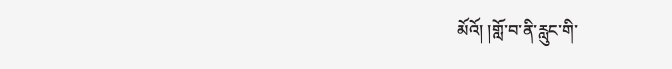མོའོ། །གློ་བ་ནི་རླུང་གི་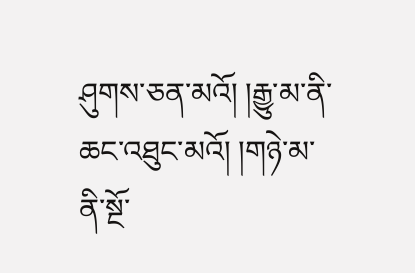ཤུགས་ཅན་མའོ། །རྒྱུ་མ་ནི་ཆང་འཐུང་མའོ། །གཉེ་མ་ནི་སྔོ་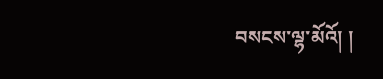བསངས་ལྷ་མོའོ། །